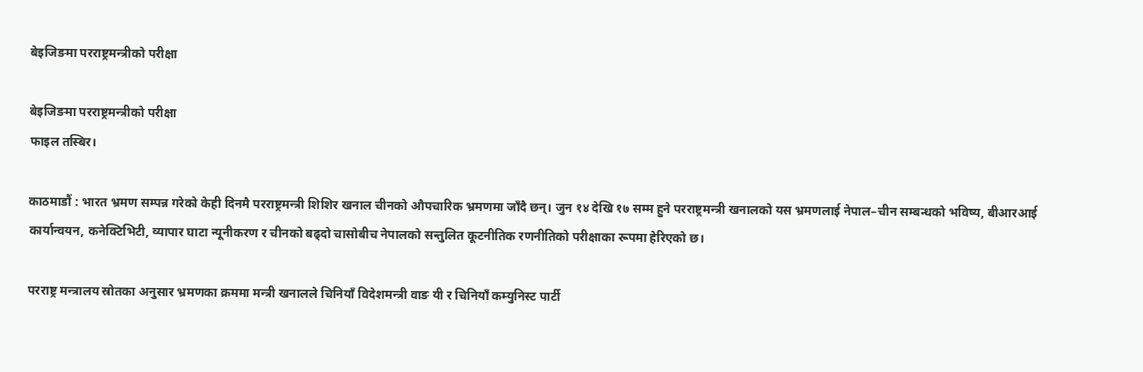बेइजिङमा परराष्ट्रमन्त्रीको परीक्षा

बेइजिङमा परराष्ट्रमन्त्रीको परीक्षा
फाइल तस्बिर।

काठमाडौं : भारत भ्रमण सम्पन्न गरेको केही दिनमै परराष्ट्रमन्त्री शिशिर खनाल चीनको औपचारिक भ्रमणमा जाँदै छन्। जुन १४ देखि १७ सम्म हुने परराष्ट्रमन्त्री खनालको यस भ्रमणलाई नेपाल–चीन सम्बन्धको भविष्य, बीआरआई कार्यान्वयन, कनेक्टिभिटी, व्यापार घाटा न्यूनीकरण र चीनको बढ्दो चासोबीच नेपालको सन्तुलित कूटनीतिक रणनीतिको परीक्षाका रूपमा हेरिएको छ।

परराष्ट्र मन्त्रालय स्रोतका अनुसार भ्रमणका क्रममा मन्त्री खनालले चिनियाँ विदेशमन्त्री वाङ यी र चिनियाँ कम्युनिस्ट पार्टी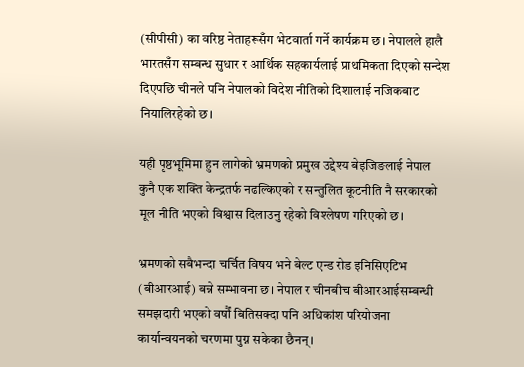(सीपीसी) का वरिष्ठ नेताहरूसँग भेटवार्ता गर्ने कार्यक्रम छ। नेपालले हालै भारतसँग सम्बन्ध सुधार र आर्थिक सहकार्यलाई प्राथमिकता दिएको सन्देश दिएपछि चीनले पनि नेपालको विदेश नीतिको दिशालाई नजिकबाट नियालिरहेको छ।

यही पृष्ठभूमिमा हुन लागेको भ्रमणको प्रमुख उद्देश्य बेइजिङलाई नेपाल कुनै एक शक्ति केन्द्रतर्फ नढल्किएको र सन्तुलित कूटनीति नै सरकारको मूल नीति भएको विश्वास दिलाउनु रहेको विश्लेषण गरिएको छ।

भ्रमणको सबैभन्दा चर्चित विषय भने बेल्ट एन्ड रोड इनिसिएटिभ (बीआरआई) बन्ने सम्भावना छ। नेपाल र चीनबीच बीआरआईसम्बन्धी समझदारी भएको वर्षौं बितिसक्दा पनि अधिकांश परियोजना कार्यान्वयनको चरणमा पुग्न सकेका छैनन्।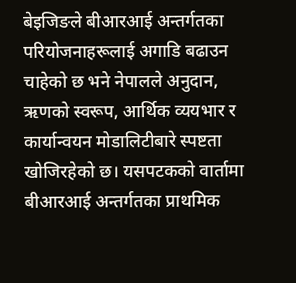बेइजिङले बीआरआई अन्तर्गतका परियोजनाहरूलाई अगाडि बढाउन चाहेको छ भने नेपालले अनुदान, ऋणको स्वरूप, आर्थिक व्ययभार र कार्यान्वयन मोडालिटीबारे स्पष्टता खोजिरहेको छ। यसपटकको वार्तामा बीआरआई अन्तर्गतका प्राथमिक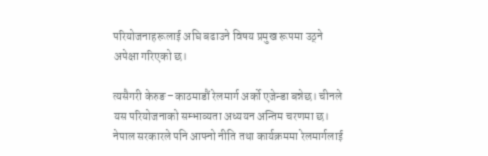परियोजनाहरूलाई अघि बढाउने विषय प्रमुख रूपमा उठ्ने अपेक्षा गरिएको छ।

त्यसैगरी केरुङ–काठमाडौं रेलमार्ग अर्को एजेन्डा बन्नेछ। चीनले यस परियोजनाको सम्भाव्यता अध्ययन अन्तिम चरणमा छ। नेपाल सरकारले पनि आफ्नो नीति तथा कार्यक्रममा रेलमार्गलाई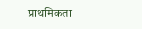प्राथमिकता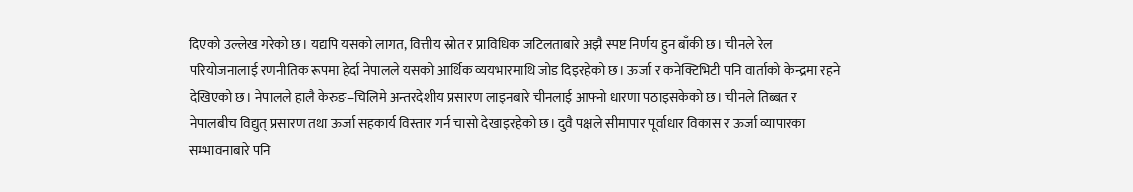दिएको उल्लेख गरेको छ। यद्यपि यसको लागत, वित्तीय स्रोत र प्राविधिक जटिलताबारे अझै स्पष्ट निर्णय हुन बाँकी छ। चीनले रेल परियोजनालाई रणनीतिक रूपमा हेर्दा नेपालले यसको आर्थिक व्ययभारमाथि जोड दिइरहेको छ। ऊर्जा र कनेक्टिभिटी पनि वार्ताको केन्द्रमा रहने देखिएको छ। नेपालले हालै केरुङ–चिलिमे अन्तरदेशीय प्रसारण लाइनबारे चीनलाई आफ्नो धारणा पठाइसकेको छ। चीनले तिब्बत र नेपालबीच विद्युत् प्रसारण तथा ऊर्जा सहकार्य विस्तार गर्न चासो देखाइरहेको छ। दुवै पक्षले सीमापार पूर्वाधार विकास र ऊर्जा व्यापारका सम्भावनाबारे पनि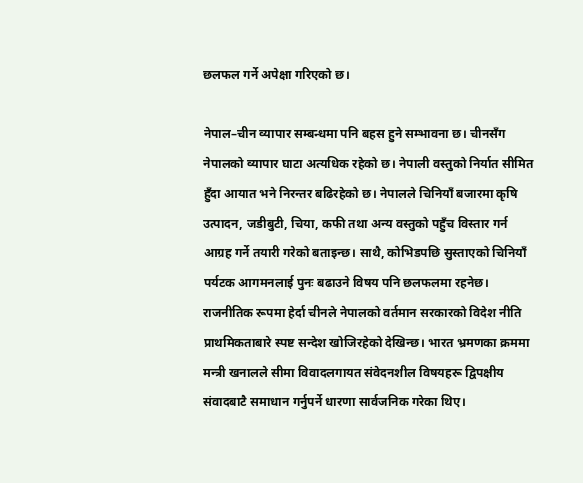छलफल गर्ने अपेक्षा गरिएको छ।

नेपाल–चीन व्यापार सम्बन्धमा पनि बहस हुने सम्भावना छ। चीनसँग नेपालको व्यापार घाटा अत्यधिक रहेको छ। नेपाली वस्तुको निर्यात सीमित हुँदा आयात भने निरन्तर बढिरहेको छ। नेपालले चिनियाँ बजारमा कृषि उत्पादन, जडीबुटी, चिया, कफी तथा अन्य वस्तुको पहुँच विस्तार गर्न आग्रह गर्ने तयारी गरेको बताइन्छ। साथै, कोभिडपछि सुस्ताएको चिनियाँ पर्यटक आगमनलाई पुनः बढाउने विषय पनि छलफलमा रहनेछ।
राजनीतिक रूपमा हेर्दा चीनले नेपालको वर्तमान सरकारको विदेश नीति प्राथमिकताबारे स्पष्ट सन्देश खोजिरहेको देखिन्छ। भारत भ्रमणका क्रममा मन्त्री खनालले सीमा विवादलगायत संवेदनशील विषयहरू द्विपक्षीय संवादबाटै समाधान गर्नुपर्ने धारणा सार्वजनिक गरेका थिए।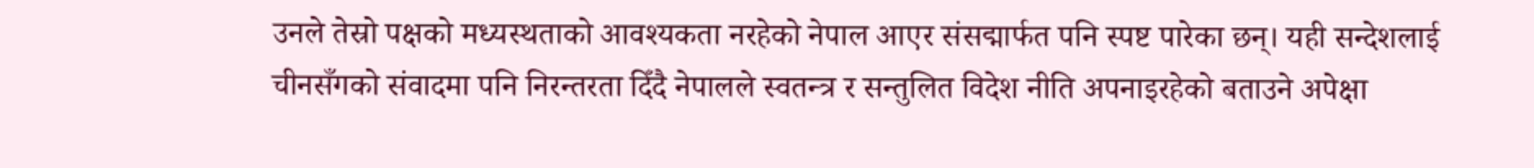उनले तेस्रो पक्षको मध्यस्थताको आवश्यकता नरहेको नेपाल आएर संसद्मार्फत पनि स्पष्ट पारेका छन्। यही सन्देशलाई चीनसँगको संवादमा पनि निरन्तरता दिँदै नेपालले स्वतन्त्र र सन्तुलित विदेश नीति अपनाइरहेको बताउने अपेक्षा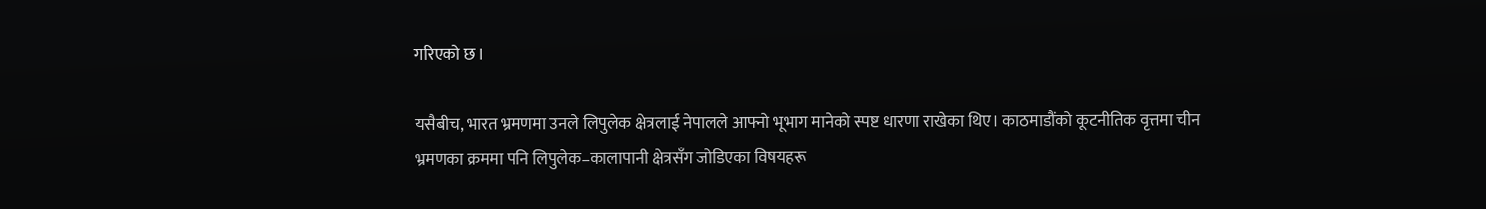गरिएको छ।

यसैबीच, भारत भ्रमणमा उनले लिपुलेक क्षेत्रलाई नेपालले आफ्नो भूभाग मानेको स्पष्ट धारणा राखेका थिए। काठमाडौंको कूटनीतिक वृत्तमा चीन भ्रमणका क्रममा पनि लिपुलेक–कालापानी क्षेत्रसँग जोडिएका विषयहरू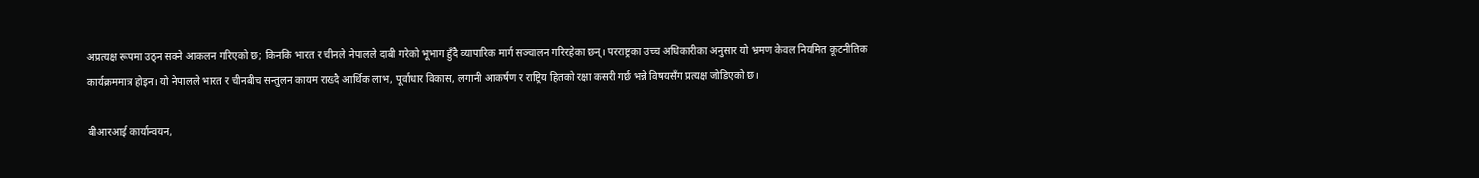अप्रत्यक्ष रूपमा उठ्न सक्ने आकलन गरिएको छ; किनकि भारत र चीनले नेपालले दाबी गरेको भूभाग हुँदै व्यापारिक मार्ग सञ्चालन गरिरहेका छन्। परराष्ट्रका उच्च अधिकारीका अनुसार यो भ्रमण केवल नियमित कूटनीतिक कार्यक्रममात्र होइन। यो नेपालले भारत र चीनबीच सन्तुलन कायम राख्दै आर्थिक लाभ, पूर्वाधार विकास, लगानी आकर्षण र राष्ट्रिय हितको रक्षा कसरी गर्छ भन्ने विषयसँग प्रत्यक्ष जोडिएको छ।

बीआरआई कार्यान्वयन,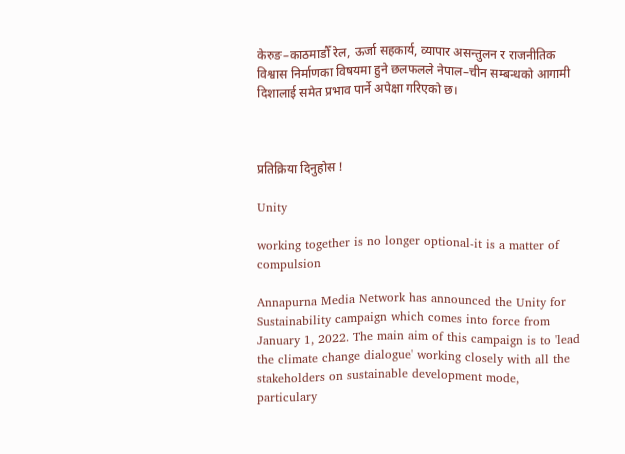केरुङ–काठमाडौँ रेल, ऊर्जा सहकार्य, व्यापार असन्तुलन र राजनीतिक विश्वास निर्माणका विषयमा हुने छलफलले नेपाल–चीन सम्बन्धको आगामी दिशालाई समेत प्रभाव पार्ने अपेक्षा गरिएको छ।



प्रतिक्रिया दिनुहोस !

Unity

working together is no longer optional-it is a matter of compulsion

Annapurna Media Network has announced the Unity for Sustainability campaign which comes into force from January 1, 2022. The main aim of this campaign is to 'lead the climate change dialogue' working closely with all the stakeholders on sustainable development mode, particulary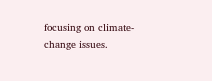focusing on climate-change issues.